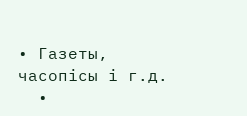• Газеты, часопісы і г.д.
  •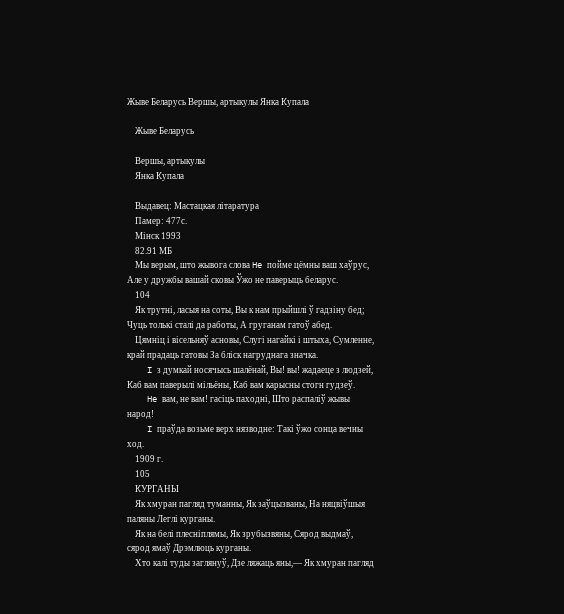Жыве Беларусь Вершы, артыкулы Янка Купала

    Жыве Беларусь

    Вершы, артыкулы
    Янка Купала

    Выдавец: Мастацкая літаратура
    Памер: 477с.
    Мінск 1993
    82.91 МБ
    Мы верым, што жывога слова He пойме цёмны ваш хаўрус, Але у дружбы вашай сковы Ўжо не паверыць беларус.
    104
    Як трутні, ласыя на соты, Вы к нам прыйшлі ў гадзіну бед; Чуць толькі сталі да работы, А груганам гатоў абед.
    Цямніц і вісельняў асновы, Слугі нагайкі і штыха, Сумленне, край прадаць гатовы За бліск нагруднага значка.
    I з думкай носячысь шалёнай, Вы! вы! жадаеце з людзей, Каб вам паверылі мільёны, Каб вам карысны стогн гудзеў.
    He вам, не вам! гасіць паходні, Што распаліў жывы народ!
    I праўда возьме верх нязводне: Такі ўжо сонца вечны ход.
    1909 г.
    105
    КУРГАНЫ
    Як хмуран пагляд туманны, Як заўцызваны, На няцвіўшыя паляны Леглі курганы.
    Як на белі плесніплямы, Як зрубызвяны, Сярод выдмаў, сярод ямаў Дрэмлюць курганы.
    Хто калі туды заглянуў, Дзе ляжаць яны,— Як хмуран пагляд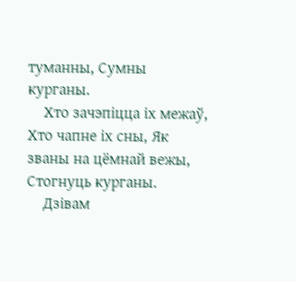туманны, Сумны курганы.
    Хто зачэпіцца іх межаў, Хто чапне іх сны, Як званы на цёмнай вежы, Стогнуць курганы.
    Дзівам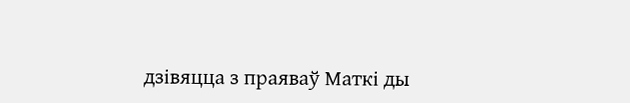дзівяцца з праяваў Маткі ды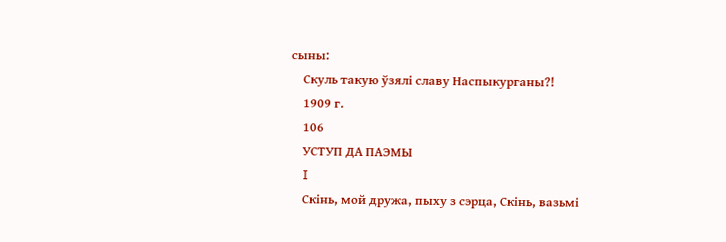сыны:
    Скуль такую ўзялі славу Наспыкурганы?!
    1909 г.
    106
    УСТУП ДА ПАЭМЫ
    I
    Скінь, мой дружа, пыху з сэрца, Скінь, вазьмі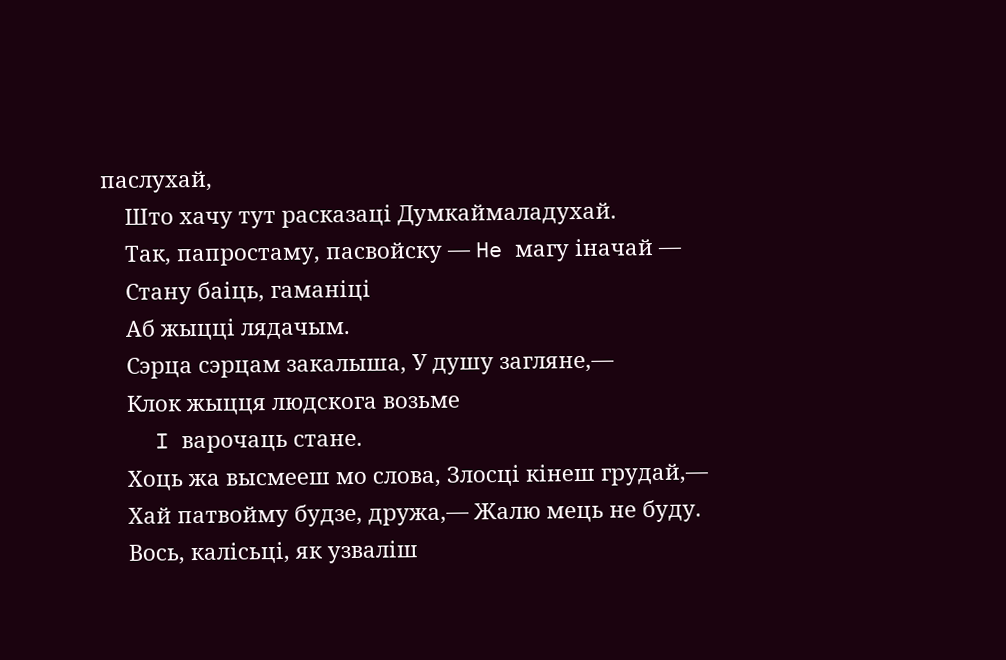паслухай,
    Што хачу тут расказаці Думкаймаладухай.
    Так, папростаму, пасвойску — He магу іначай —
    Стану баіць, гаманіці
    Аб жыцці лядачым.
    Сэрца сэрцам закалыша, У душу загляне,—
    Клок жыцця людскога возьме
    I варочаць стане.
    Хоць жа высмееш мо слова, Злосці кінеш грудай,—
    Хай патвойму будзе, дружа,— Жалю мець не буду.
    Вось, калісьці, як узваліш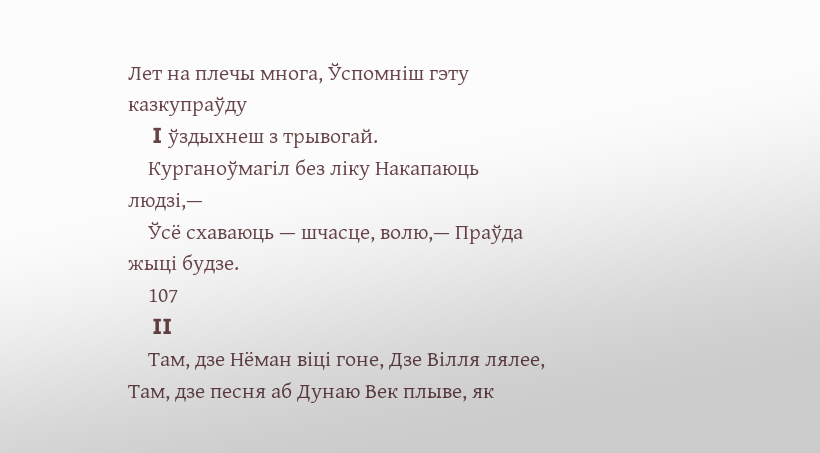Лет на плечы многа, Ўспомніш гэту казкупраўду
    I ўздыхнеш з трывогай.
    Курганоўмагіл без ліку Накапаюць людзі,—
    Ўсё схаваюць — шчасце, волю,— Праўда жыці будзе.
    107
    II
    Там, дзе Нёман віці гоне, Дзе Вілля лялее, Там, дзе песня аб Дунаю Век плыве, як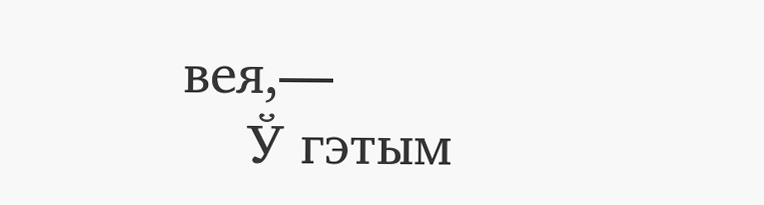вея,—
    Ў гэтым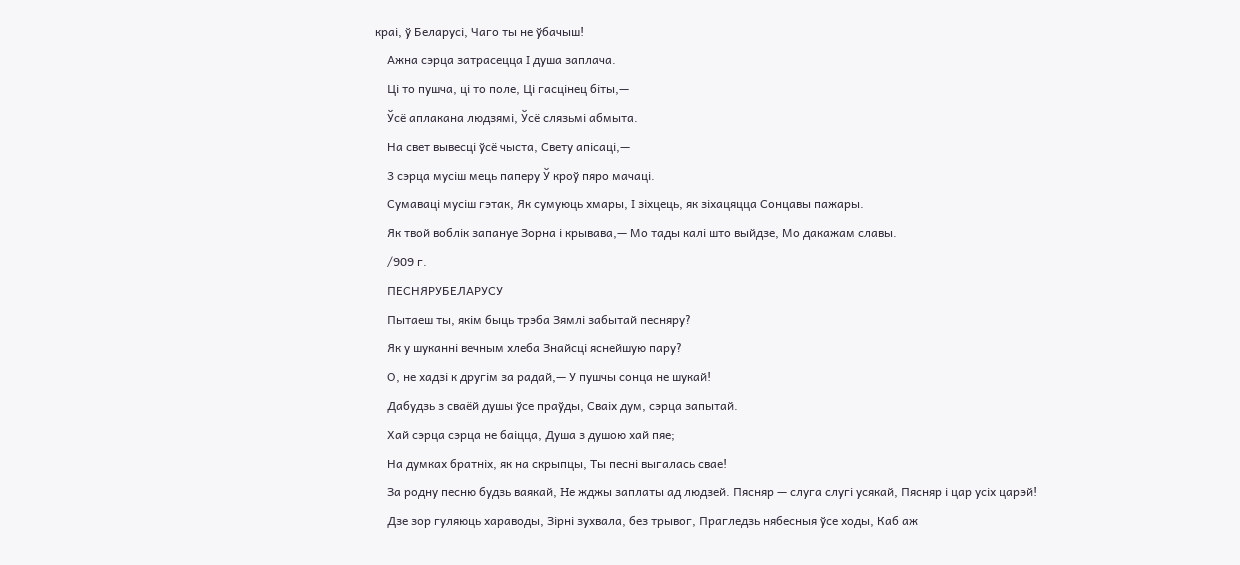краі, ў Беларусі, Чаго ты не ўбачыш!
    Ажна сэрца затрасецца I душа заплача.
    Ці то пушча, ці то поле, Ці гасцінец біты,—
    Ўсё аплакана людзямі, Ўсё слязьмі абмыта.
    На свет вывесці ўсё чыста, Свету апісаці,—
    3 сэрца мусіш мець паперу Ў кроў пяро мачаці.
    Сумаваці мусіш гэтак, Як сумуюць хмары, I зіхцець, як зіхацяцца Сонцавы пажары.
    Як твой воблік запануе Зорна і крывава,— Мо тады калі што выйдзе, Мо дакажам славы.
    /909 г.
    ПЕСНЯРУБЕЛАРУСУ
    Пытаеш ты, якім быць трэба Зямлі забытай песняру?
    Як у шуканні вечным хлеба Знайсці яснейшую пару?
    О, не хадзі к другім за радай,— У пушчы сонца не шукай!
    Дабудзь з сваёй душы ўсе праўды, Сваіх дум, сэрца запытай.
    Хай сэрца сэрца не баіцца, Душа з душою хай пяе;
    На думках братніх, як на скрыпцы, Ты песні выгалась свае!
    За родну песню будзь ваякай, He жджы заплаты ад людзей. Пясняр — слуга слугі усякай, Пясняр і цар усіх царэй!
    Дзе зор гуляюць хараводы, Зірні зухвала, без трывог, Прагледзь нябесныя ўсе ходы, Каб аж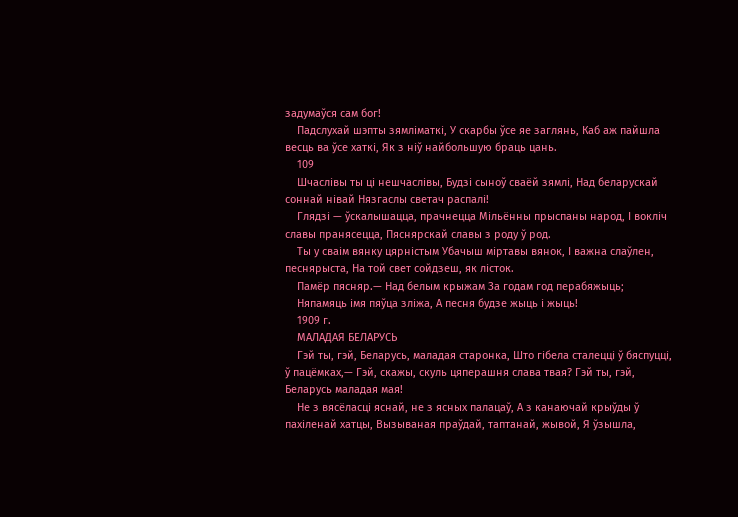задумаўся сам бог!
    Падслухай шэпты зямліматкі, У скарбы ўсе яе заглянь, Каб аж пайшла весць ва ўсе хаткі, Як з ніў найбольшую браць цань.
    109
    Шчаслівы ты ці нешчаслівы, Будзі сыноў сваёй зямлі, Над беларускай соннай нівай Нязгаслы светач распалі!
    Глядзі — ўскалышацца, прачнецца Мільённы прыспаны народ, I вокліч славы пранясецца, Пяснярскай славы з роду ў род.
    Ты у сваім вянку цярністым Убачыш міртавы вянок, I важна слаўлен, песнярыста, На той свет сойдзеш, як лісток.
    Памёр пясняр.— Над белым крыжам За годам год перабяжыць;
    Няпамяць імя пяўца зліжа, А песня будзе жыць і жыць!
    1909 г.
    МАЛАДАЯ БЕЛАРУСЬ
    Гэй ты, гэй, Беларусь, маладая старонка, Што гібела сталецці ў бяспуцці, ў пацёмках,— Гэй, скажы, скуль цяперашня слава твая? Гэй ты, гэй, Беларусь маладая мая!
    He з вясёласці яснай, не з ясных палацаў, А з канаючай крыўды ў пахіленай хатцы, Вызываная праўдай, таптанай, жывой, Я ўзышла,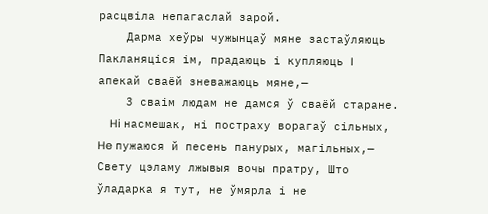расцвіла непагаслай зарой.
    Дарма хеўры чужынцаў мяне застаўляюць Пакланяціся ім, прадаюць і купляюць I апекай сваёй зневажаюць мяне,—
    3 сваім людам не дамся ў сваёй старане.
    Hi насмешак, ні постраху ворагаў сільных, He пужаюся й песень панурых, магільных,— Свету цэламу лжывыя вочы пратру, Што ўладарка я тут, не ўмярла і не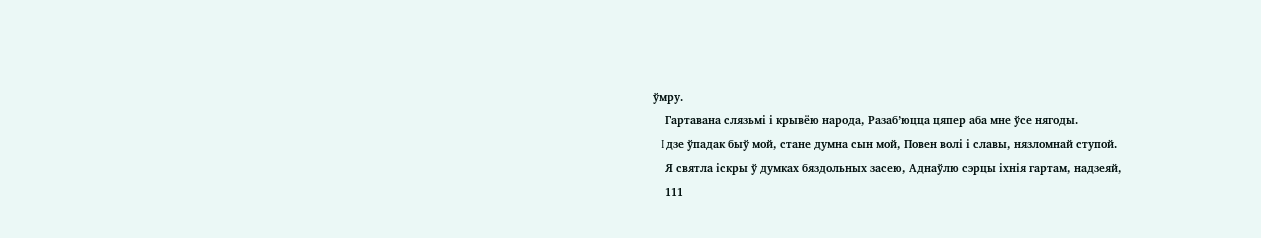ўмру.
    Гартавана слязьмі і крывёю народа, Разаб’юцца цяпер аба мне ўсе нягоды.
    I дзе ўпадак быў мой, стане думна сын мой, Повен волі і славы, нязломнай ступой.
    Я святла іскры ў думках бяздольных засею, Аднаўлю сэрцы іхнія гартам, надзеяй,
    111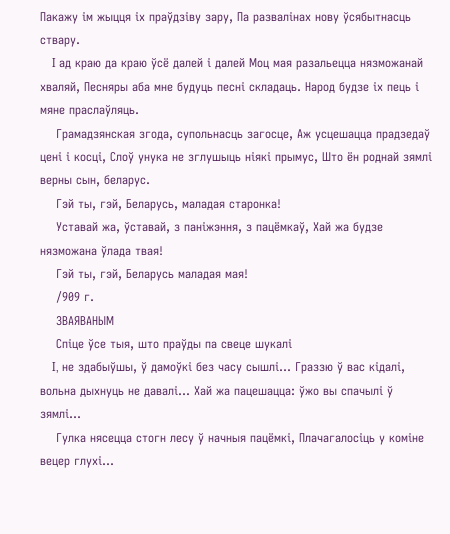Пакажу ім жыцця іх праўдзіву зару, Па развалінах нову ўсябытнасць ствару.
    I ад краю да краю ўсё далей і далей Моц мая разальецца нязможанай хваляй, Песняры аба мне будуць песні складаць. Народ будзе іх пець і мяне праслаўляць.
    Грамадзянская згода, супольнасць загосце, Аж усцешацца прадзедаў цені і косці, Слоў унука не зглушыць ніякі прымус, Што ён роднай зямлі верны сын, беларус.
    Гэй ты, гэй, Беларусь, маладая старонка!
    Уставай жа, ўставай, з паніжэння, з пацёмкаў, Хай жа будзе нязможана ўлада твая!
    Гэй ты, гэй, Беларусь маладая мая!
    /909 г.
    ЗВАЯВАНЫМ
    Спіце ўсе тыя, што праўды па свеце шукалі
    I, не здабыўшы, ў дамоўкі без часу сышлі... Граззю ў вас кідалі, вольна дыхнуць не давалі... Хай жа пацешацца: ўжо вы спачылі ў зямлі...
    Гулка нясецца стогн лесу ў начныя пацёмкі, Плачагалосіць у коміне вецер глухі...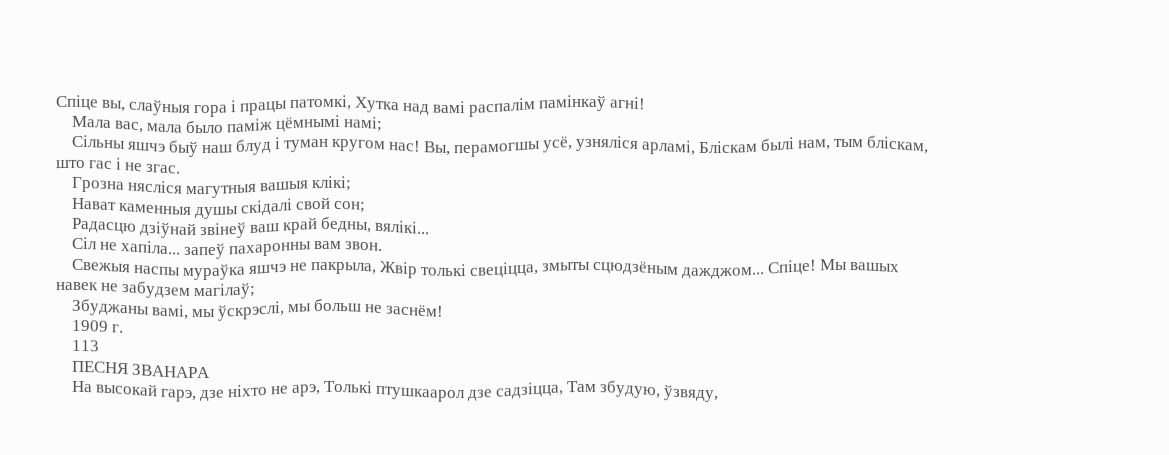Спіце вы, слаўныя гора і працы патомкі, Хутка над вамі распалім памінкаў агні!
    Мала вас, мала было паміж цёмнымі намі;
    Сільны яшчэ быў наш блуд і туман кругом нас! Вы, перамогшы усё, узняліся арламі, Бліскам былі нам, тым бліскам, што гас і не згас.
    Грозна нясліся магутныя вашыя клікі;
    Нават каменныя душы скідалі свой сон;
    Радасцю дзіўнай звінеў ваш край бедны, вялікі...
    Сіл не хапіла... запеў пахаронны вам звон.
    Свежыя наспы мураўка яшчэ не пакрыла, Жвір толькі свеціцца, змыты сцюдзёным дажджом... Спіце! Мы вашых навек не забудзем магілаў;
    Збуджаны вамі, мы ўскрэслі, мы больш не заснём!
    1909 г.
    113
    ПЕСНЯ ЗВАНАРА
    На высокай гарэ, дзе ніхто не арэ, Толькі птушкаарол дзе садзіцца, Там збудую, ўзвяду,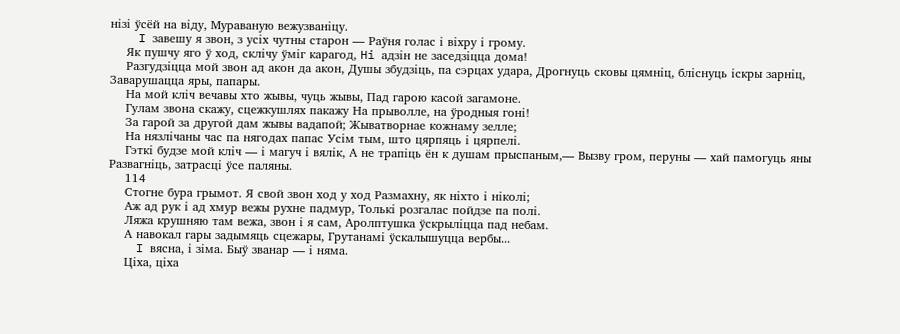нізі ўсёй на віду, Мураваную вежузваніцу.
    I завешу я звон, з усіх чутны старон — Раўня голас і віхру і грому.
    Як пушчу яго ў ход, склічу ўміг карагод, Hi адзін не заседзіцца дома!
    Разгудзіцца мой звон ад акон да акон, Душы збудзіць, па сэрцах удара, Дрогнуць сковы цямніц, бліснуць іскры зарніц, Заварушацца яры, папары.
    На мой кліч вечавы хто жывы, чуць жывы, Пад гарою касой загамоне.
    Гулам звона скажу, сцежкушлях пакажу На прыволле, на ўродныя гоні!
    За гарой за другой дам жывы вадапой; Жыватворнае кожнаму зелле;
    На нязлічаны час па нягодах папас Усім тым, што цярпяць і цярпелі.
    Гэткі будзе мой кліч — і магуч і вялік, А не трапіць ён к душам прыспаным,— Вызву гром, перуны — хай памогуць яны Развагніць, затрасці ўсе паляны.
    114
    Стогне бура грымот. Я свой звон ход у ход Размахну, як ніхто і ніколі;
    Аж ад рук і ад хмур вежы рухне падмур, Толькі розгалас пойдзе па полі.
    Ляжа крушняю там вежа, звон і я сам, Аролптушка ўскрыліцца пад небам.
    А навокал гары задымяць сцежары, Грутанамі ўскалышуцца вербы...
    I вясна, і зіма. Быў званар — і няма.
    Ціха, ціха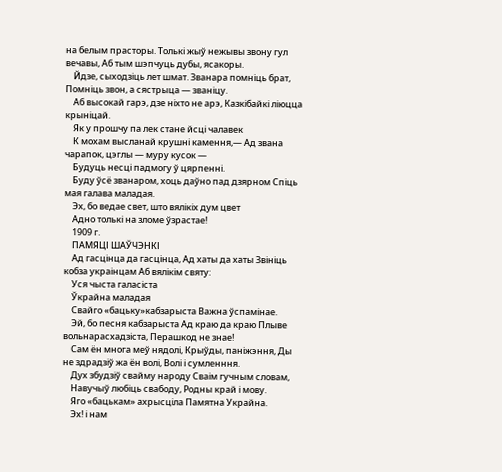на белым прасторы. Толькі жыў нежывы звону гул вечавы, Аб тым шэпчуць дубы, ясакоры.
    Йдзе, сыходзіць лет шмат. Званара помніць брат, Помніць звон, а сястрыца — званіцу.
    Аб высокай гарэ, дзе ніхто не арэ, Казкібайкі ліюцца крыніцай.
    Як у прошчу па лек стане йсці чалавек
    К мохам высланай крушні камення,— Ад звана чарапок, цэглы — муру кусок —
    Будуць несці падмогу ў цярпенні.
    Буду ўсё званаром, хоць даўно пад дзярном Спіць мая галава маладая.
    Эх, бо ведае свет, што вялікіх дум цвет
    Адно толькі на зломе ўзрастае!
    1909 г.
    ПАМЯЦІ ШАЎЧЭНКІ
    Ад гасцінца да гасцінца, Ад хаты да хаты Звініць кобза украінцам Аб вялікім святу:
    Уся чыста галасіста
    Ўкрайна маладая
    Свайго «бацьку»кабзарыста Важна ўспамінае.
    Эй, бо песня кабзарыста Ад краю да краю Плыве вольнарасхадзіста, Перашкод не знае!
    Сам ён многа меў нядолі, Крыўды, паніжэння, Ды не здрадзіў жа ён волі, Волі і сумленння.
    Дух збудзіў свайму народу Сваім гучным словам,
    Навучыў любіць свабоду, Родны край і мову.
    Яго «бацькам» ахрысціла Памятна Украйна.
    Эх! і нам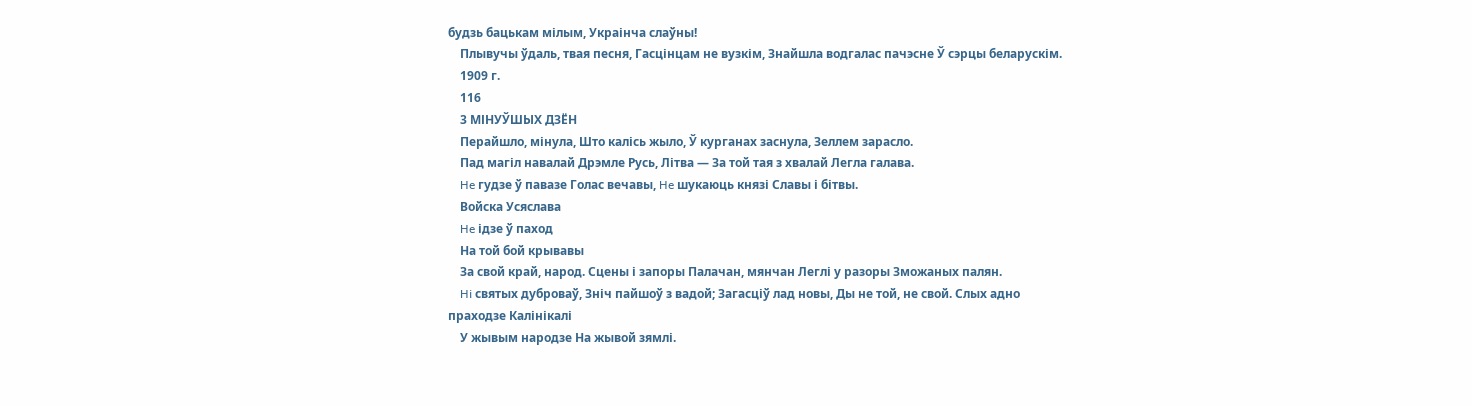будзь бацькам мілым, Украінча слаўны!
    Плывучы ўдаль, твая песня, Гасцінцам не вузкім, Знайшла водгалас пачэсне Ў сэрцы беларускім.
    1909 г.
    116
    3 МІНУЎШЫХ ДЗЁН
    Перайшло, мінула, Што калісь жыло, Ў курганах заснула, Зеллем зарасло.
    Пад магіл навалай Дрэмле Русь, Літва — За той тая з хвалай Легла галава.
    He гудзе ў павазе Голас вечавы, He шукаюць князі Славы і бітвы.
    Войска Усяслава
    He ідзе ў паход
    На той бой крывавы
    За свой край, народ. Сцены і запоры Палачан, мянчан Леглі у разоры Зможаных палян.
    Hi святых дуброваў, Зніч пайшоў з вадой; Загасціў лад новы, Ды не той, не свой. Слых адно праходзе Калінікалі
    У жывым народзе На жывой зямлі.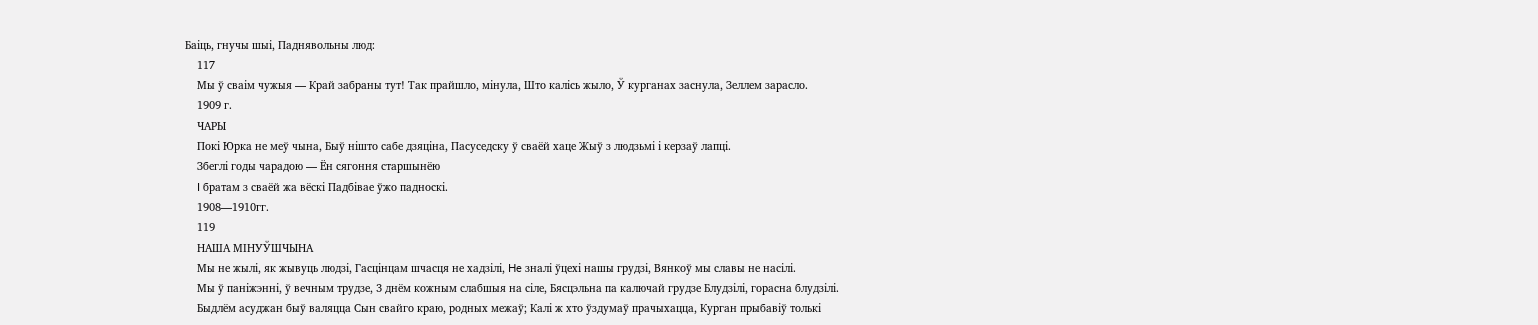Баіць, гнучы шыі, Паднявольны люд:
    117
    Мы ў сваім чужыя — Край забраны тут! Так прайшло, мінула, Што калісь жыло, Ў курганах заснула, Зеллем зарасло.
    1909 г.
    ЧАРЫ
    Покі Юрка не меў чына, Быў нішто сабе дзяціна, Пасуседску ў сваёй хаце Жыў з людзьмі і керзаў лапці.
    Збеглі годы чарадою — Ён сягоння старшынёю
    I братам з сваёй жа вёскі Падбівае ўжо падноскі.
    1908—1910гг.
    119
    НАША МІНУЎШЧЫНА
    Мы не жылі, як жывуць людзі, Гасцінцам шчасця не хадзілі, He зналі ўцехі нашы грудзі, Вянкоў мы славы не насілі.
    Мы ў паніжэнні, ў вечным трудзе, 3 днём кожным слабшыя на сіле, Бясцэльна па калючай грудзе Блудзілі, горасна блудзілі.
    Быдлём асуджан быў валяцца Сын свайго краю, родных межаў; Калі ж хто ўздумаў прачыхацца, Курган прыбавіў толькі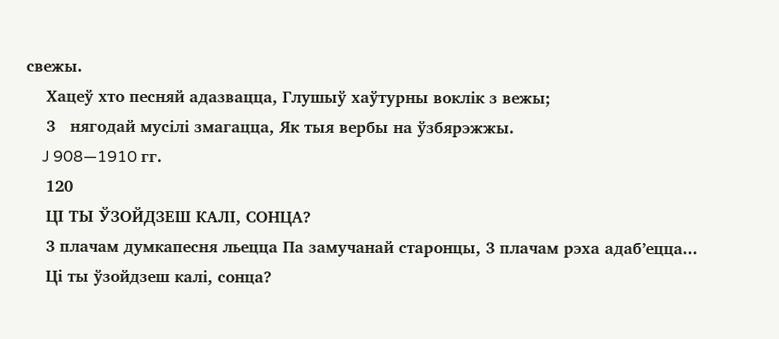свежы.
    Хацеў хто песняй адазвацца, Глушыў хаўтурны воклік з вежы;
    3   нягодай мусілі змагацца, Як тыя вербы на ўзбярэжжы.
    J 908—1910 гг.
    120
    ЦІ ТЫ ЎЗОЙДЗЕШ КАЛІ, СОНЦА?
    3 плачам думкапесня льецца Па замучанай старонцы, 3 плачам рэха адаб’ецца...
    Ці ты ўзойдзеш калі, сонца?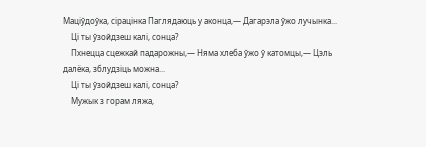Маціўдоўка, сірацінка Паглядаюць у аконца,— Дагарэла ўжо лучынка...
    Ці ты ўзойдзеш калі, сонца?
    Пхнецца сцежкай падарожны,— Няма хлеба ўжо ў катомцы,— Цэль далёка, зблудзіць можна...
    Ці ты ўзойдзеш калі, сонца?
    Мужык з горам ляжа,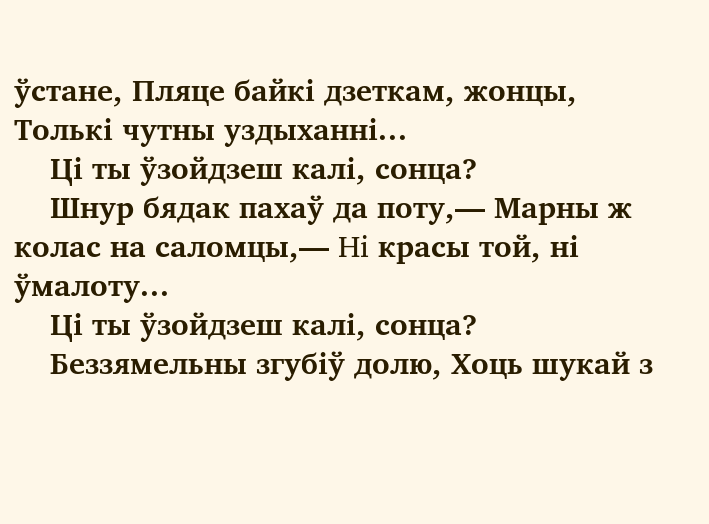ўстане, Пляце байкі дзеткам, жонцы, Толькі чутны уздыханні...
    Ці ты ўзойдзеш калі, сонца?
    Шнур бядак пахаў да поту,— Марны ж колас на саломцы,— Hi красы той, ні ўмалоту...
    Ці ты ўзойдзеш калі, сонца?
    Беззямельны згубіў долю, Хоць шукай з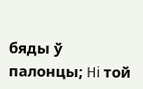бяды ў палонцы; Hi той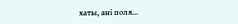хаты, ані поля...